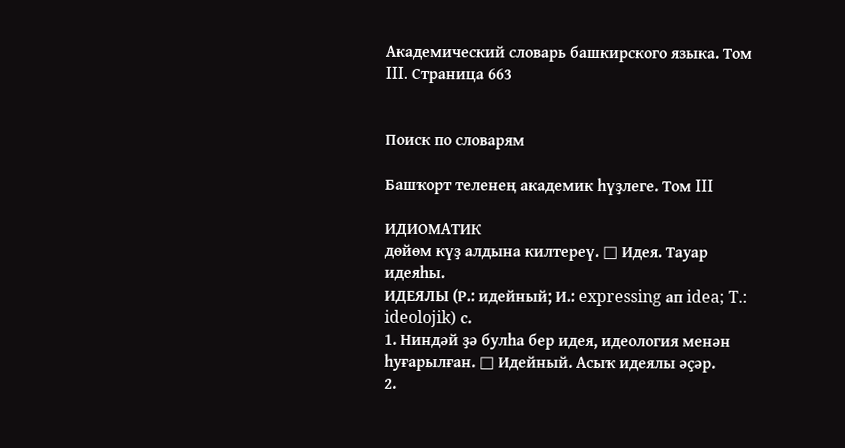Академический словарь башкирского языка. Том III. Страница 663


Поиск по словарям

Башҡорт теленең академик һүҙлеге. Том III

ИДИОМАТИК
дөйөм күҙ алдына килтереү. □ Идея. Тауар идеяһы.
ИДЕЯЛЫ (Р.: идейный; И.: expressing ап idea; T.: ideolojik) с.
1. Ниндәй ҙә булһа бер идея, идеология менән һуғарылған. □ Идейный. Асыҡ идеялы әҫәр.
2.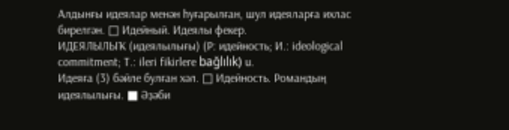Алдынғы идеялар менән һуғарылған, шул идеяларға ихлас бирелгән. □ Идейный. Идеялы фекер.
ИДЕЯЛЫЛЫҠ (идеялылығы) (Р: идейность; И.: ideological commitment; T.: ileri fikirlere bağlılık) u.
Идеяға (3) бәйле булған хәл. □ Идейность. Романдың идеялылығы. ■ Әҙәби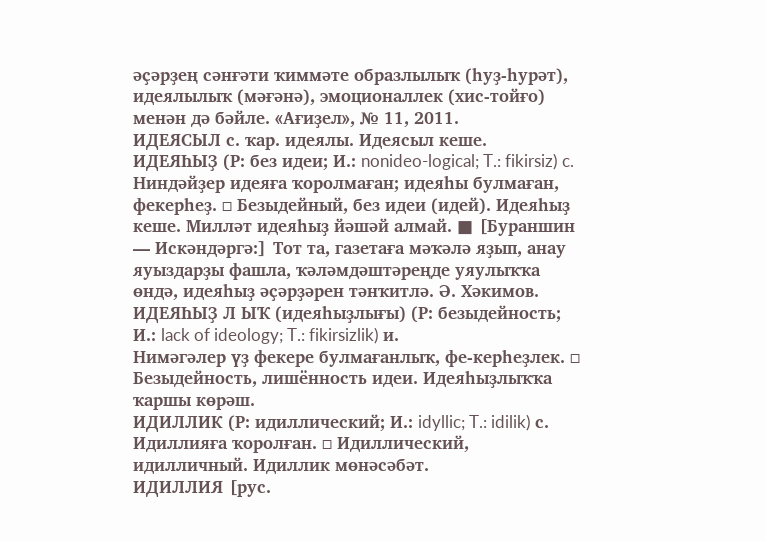әҫәрҙең сәнғәти ҡиммәте образлылыҡ (һуҙ-һурәт), идеялылыҡ (мәғәнә), эмоционаллек (хис-тойғо) менән дә бәйле. «Ағиҙел», № 11, 2011.
ИДЕЯСЫЛ с. ҡар. идеялы. Идеясыл кеше.
ИДЕЯҺЫҘ (Р: без идеи; И.: nonideo-logical; T.: fikirsiz) c.
Ниндәйҙер идеяға ҡоролмаған; идеяһы булмаған, фекерһеҙ. □ Безыдейный, без идеи (идей). Идеяһыҙ кеше. Милләт идеяһыҙ йәшәй алмай. ■ [Бураншин — Искәндәргә:] Тот та, газетаға мәҡәлә яҙып, анау яуыздарҙы фашла, ҡәләмдәштәреңде уяулыҡҡа өндә, идеяһыҙ әҫәрҙәрен тәнҡитлә. Ә. Хәкимов.
ИДЕЯҺЫҘ Л ЫҠ (идеяһыҙлығы) (Р: безыдейность; И.: lack of ideology; T.: fikirsizlik) и.
Нимәгәлер үҙ фекере булмағанлыҡ, фе-керһеҙлек. □ Безыдейность, лишённость идеи. Идеяһыҙлыҡҡа ҡаршы көрәш.
ИДИЛЛИК (Р: идиллический; И.: idyllic; T.: idilik) с.
Идиллияға ҡоролған. □ Идиллический, идилличный. Идиллик мөнәсәбәт.
ИДИЛЛИЯ [рус.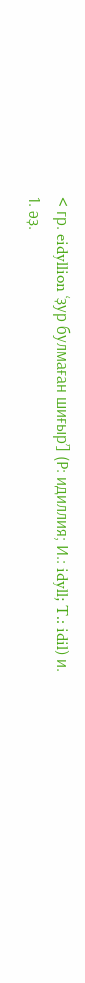< гр. eidyllion ‘ҙур булмаған шиғыр’] (Р: идиллия; И.: idyll; T.: idil) и.
1. әҙ.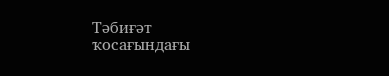Тәбиғәт ҡосағындағы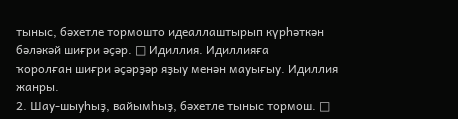тыныс, бәхетле тормошто идеаллаштырып күрһәткән бәләкәй шиғри әҫәр. □ Идиллия. Идиллияға
ҡоролған шиғри әҫәрҙәр яҙыу менән мауығыу. Идиллия жанры.
2. Шау-шыуһыҙ, вайымһыҙ, бәхетле тыныс тормош. □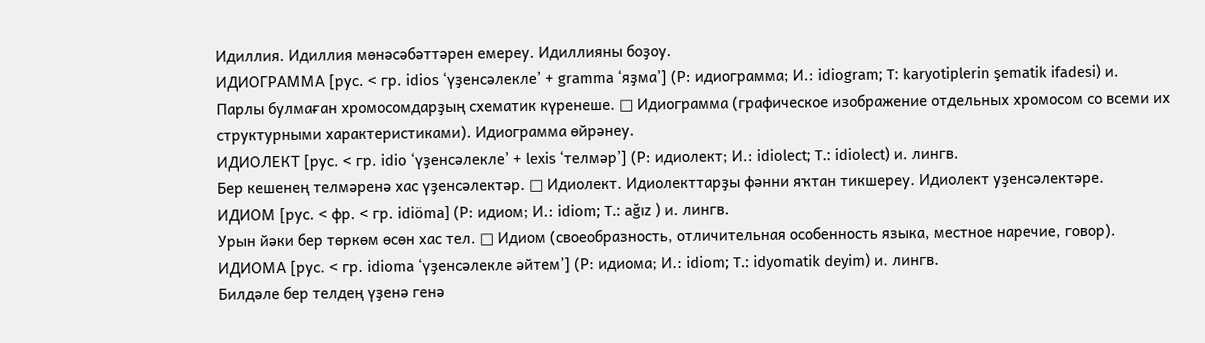Идиллия. Идиллия мөнәсәбәттәрен емереу. Идиллияны боҙоу.
ИДИОГРАММА [рус. < гр. idios ‘үҙенсәлекле’ + gramma ‘яҙма’] (Р: идиограмма; И.: idiogram; T: karyotiplerin şematik ifadesi) и.
Парлы булмаған хромосомдарҙың схематик күренеше. □ Идиограмма (графическое изображение отдельных хромосом со всеми их структурными характеристиками). Идиограмма өйрәнеу.
ИДИОЛЕКТ [рус. < гр. idio ‘үҙенсәлекле’ + lexis ‘телмәр’] (Р: идиолект; И.: idiolect; T.: idiolect) и. лингв.
Бер кешенең телмәренә хас үҙенсәлектәр. □ Идиолект. Идиолекттарҙы фәнни яҡтан тикшереу. Идиолект уҙенсәлектәре.
ИДИОМ [рус. < фр. < гр. idiöma] (Р: идиом; И.: idiom; T.: ağız ) и. лингв.
Урын йәки бер төркөм өсөн хас тел. □ Идиом (своеобразность, отличительная особенность языка, местное наречие, говор).
ИДИОМА [рус. < гр. idioma ‘үҙенсәлекле әйтем’] (Р: идиома; И.: idiom; T.: idyomatik deyim) и. лингв.
Билдәле бер телдең үҙенә генә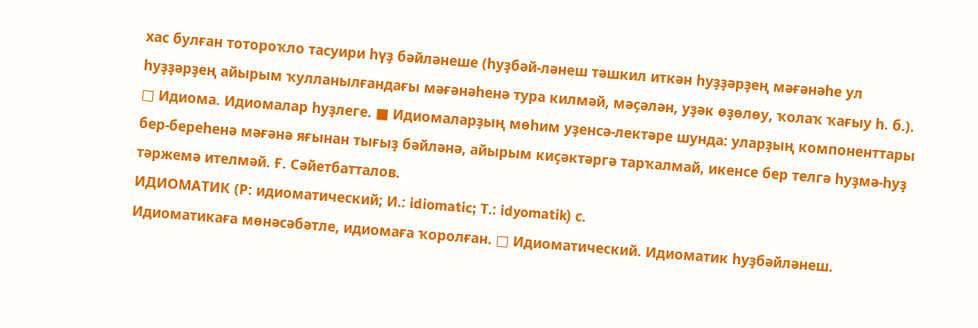хас булған тотороҡло тасуири һүҙ бәйләнеше (һуҙбәй-ләнеш тәшкил иткән һуҙҙәрҙең мәғәнәһе ул һуҙҙәрҙең айырым ҡулланылғандағы мәғәнәһенә тура килмәй, мәҫәлән, уҙәк өҙөлөу, ҡолаҡ ҡағыу һ. б.). □ Идиома. Идиомалар һуҙлеге. ■ Идиомаларҙың мөһим уҙенсә-лектәре шунда: уларҙың компоненттары бер-береһенә мәғәнә яғынан тығыҙ бәйләнә, айырым киҫәктәргә тарҡалмай, икенсе бер телгә һуҙмә-һуҙ тәржемә ителмәй. Ғ. Сәйетбатталов.
ИДИОМАТИК (Р: идиоматический; И.: idiomatic; Т.: idyomatik) с.
Идиоматикаға мөнәсәбәтле, идиомаға ҡоролған. □ Идиоматический. Идиоматик һуҙбәйләнеш.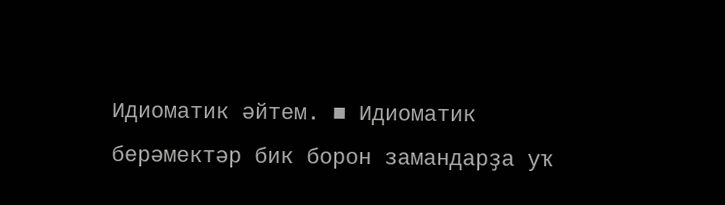Идиоматик әйтем. ■ Идиоматик берәмектәр бик борон замандарҙа уҡ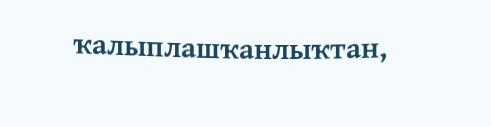ҡалыплашҡанлыҡтан,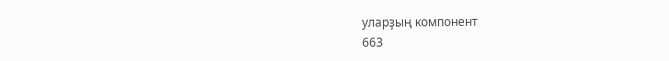уларҙың компонент
663